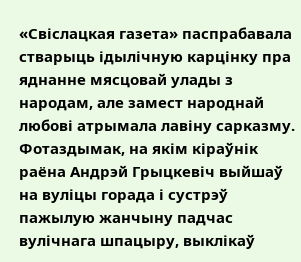«Свіслацкая газета» паспрабавала стварыць ідылічную карцінку пра яднанне мясцовай улады з народам, але замест народнай любові атрымала лавіну сарказму.
Фотаздымак, на якім кіраўнік раёна Андрэй Грыцкевіч выйшаў на вуліцы горада і сустрэў пажылую жанчыну падчас вулічнага шпацыру, выклікаў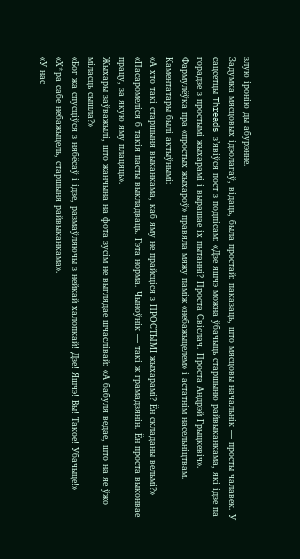злую іронію ды абурэнне.
Задумка мясцовых ідэолагаў, відаць, была простай: паказаць, што мясцовы начальнік — просты чалавек. У сацсетцы Threads з’явіўся пост з подпісам: «Дзе яшчэ можна ўбачыць старшыню райвыканкама, які ідзе па горадзе з простымі жыхарамі і вырашае іх пытанні? Проста Свіслач. Проста Андрэй Грыцкевіч».
Фармулёўка пра «простых жыхароў» правяла мяжу паміж «небажыцелем» і астатнім насельніцтвам. Каментатары былі актыўнымі:
«А хто такі старшыня выканкама, каб яму не прайсціся з ПРОСТЫМІ жыхарамі? Ён складаны вельмі?»
«Пасаромеліся б такія пасты выкладваць. Гэта норма. Чыноўнік — такі ж грамадзянін. Ён проста выконвае працу, за якую яму плацяць».
Жыхары заўважылі, што жанчына на фота зусім не выглядае шчаслівай: «А бабуля ведае, што на яе ўжо міласць сышла?»
«Бог жа спусціўся з нябёсаў і ідзе, размаўляючы з нейкай халопкай! Дзе! Яшчэ! Вы! Такое! Убачыце!»
«Х*ра сабе небажыцель, старшыня райвыканкама».
«У нас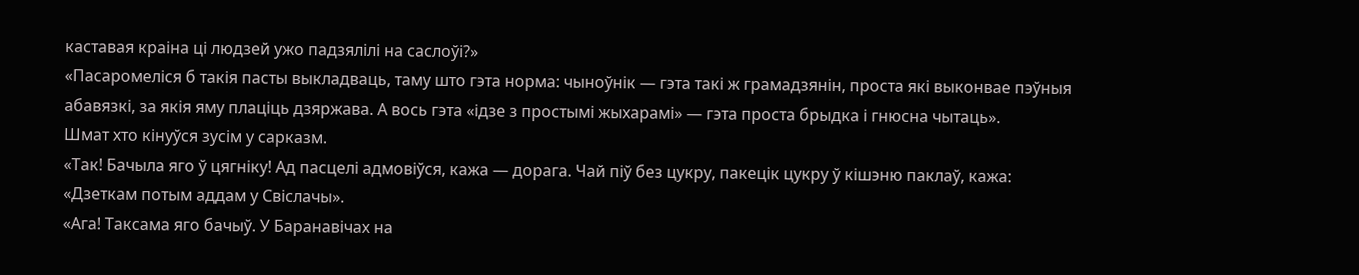каставая краіна ці людзей ужо падзялілі на саслоўі?»
«Пасаромеліся б такія пасты выкладваць, таму што гэта норма: чыноўнік — гэта такі ж грамадзянін, проста які выконвае пэўныя абавязкі, за якія яму плаціць дзяржава. А вось гэта «ідзе з простымі жыхарамі» — гэта проста брыдка і гнюсна чытаць».
Шмат хто кінуўся зусім у сарказм.
«Так! Бачыла яго ў цягніку! Ад пасцелі адмовіўся, кажа — дорага. Чай піў без цукру, пакецік цукру ў кішэню паклаў, кажа: «Дзеткам потым аддам у Свіслачы».
«Ага! Таксама яго бачыў. У Баранавічах на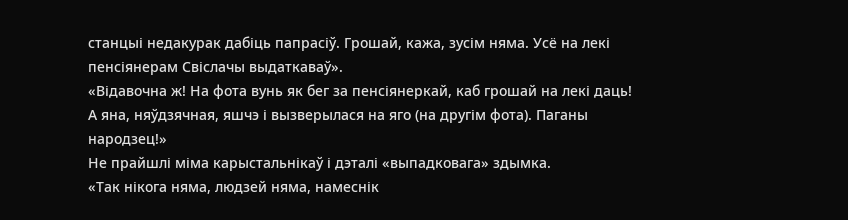станцыі недакурак дабіць папрасіў. Грошай, кажа, зусім няма. Усё на лекі пенсіянерам Свіслачы выдаткаваў».
«Відавочна ж! На фота вунь як бег за пенсіянеркай, каб грошай на лекі даць! А яна, няўдзячная, яшчэ і вызверылася на яго (на другім фота). Паганы народзец!»
Не прайшлі міма карыстальнікаў і дэталі «выпадковага» здымка.
«Так нікога няма, людзей няма, намеснік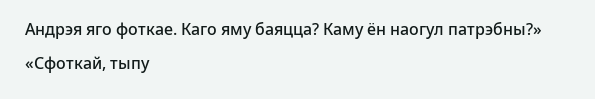Андрэя яго фоткае. Каго яму баяцца? Каму ён наогул патрэбны?»
«Сфоткай, тыпу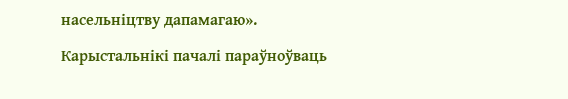насельніцтву дапамагаю».

Карыстальнікі пачалі параўноўваць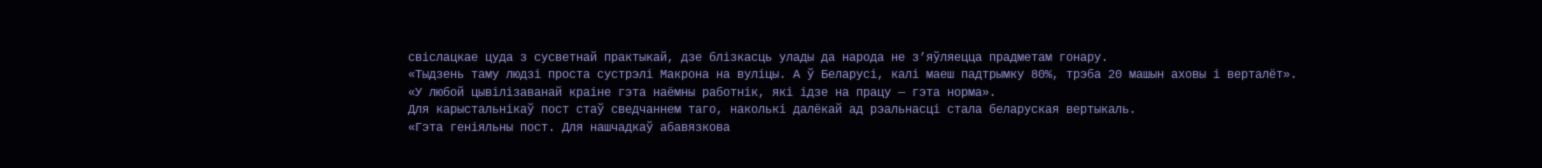свіслацкае цуда з сусветнай практыкай, дзе блізкасць улады да народа не з’яўляецца прадметам гонару.
«Тыдзень таму людзі проста сустрэлі Макрона на вуліцы. А ў Беларусі, калі маеш падтрымку 80%, трэба 20 машын аховы і верталёт».
«У любой цывілізаванай краіне гэта наёмны работнік, які ідзе на працу — гэта норма».
Для карыстальнікаў пост стаў сведчаннем таго, наколькі далёкай ад рэальнасці стала беларуская вертыкаль.
«Гэта геніяльны пост. Для нашчадкаў абавязкова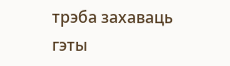трэба захаваць гэты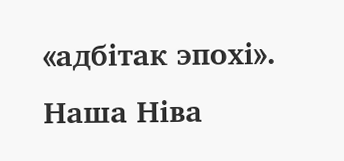«адбітак эпохі».
Наша Ніва